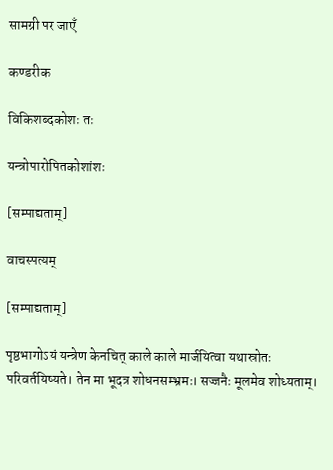सामग्री पर जाएँ

कण्डरीक

विकिशब्दकोशः तः

यन्त्रोपारोपितकोशांशः

[सम्पाद्यताम्]

वाचस्पत्यम्

[सम्पाद्यताम्]

पृष्ठभागोऽयं यन्त्रेण केनचित् काले काले मार्जयित्वा यथास्रोतः परिवर्तयिष्यते। तेन मा भूदत्र शोधनसम्भ्रमः। सज्जनैः मूलमेव शोध्यताम्।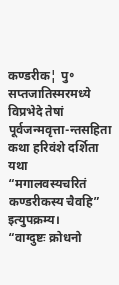कण्डरीक¦ पु॰ सप्तजातिस्मरमध्ये विप्रभेदे तेषां पूर्वजन्मवृत्ता-न्तसहिता कथा हरिवंशे दर्शिता यथा
“मगालवस्यचरितं कण्डरीकस्य चैवहि” इत्युपक्रम्य।
“वाग्दुष्टः क्रोधनो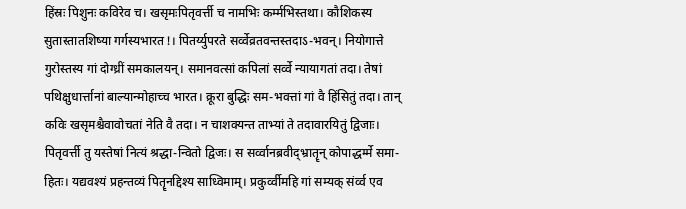हिंस्रः पिशुनः कविरेव च। खसृमःपितृवर्त्ती च नामभिः कर्म्मभिस्तथा। कौशिकस्य सुतास्तातशिष्या गर्गस्यभारत!। पितर्य्युपरते सर्व्वेव्रतवन्तस्तदाऽ-भवन्। नियोगात्ते गुरोस्तस्य गां दोग्ध्रीं समकालयन्। समानवत्सां कपिलां सर्व्वे न्यायागतां तदा। तेषां पथिक्षुधार्त्तानां बाल्यान्मोहाच्च भारत। क्रूरा बुद्धिः सम-भवत्तां गां वै हिंसितुं तदा। तान् कविः खसृमश्चैवावोचतां नेति वै तदा। न चाशक्यन्त ताभ्यां ते तदावारयितुं द्विजाः। पितृवर्त्ती तु यस्तेषां नित्यं श्रद्धा-न्वितो द्विजः। स सर्व्वानब्रवीद्भ्रातॄन् कोपाद्धर्म्मे समा-हितः। यद्यवश्यं प्रहन्तव्यं पितॄनद्दिश्य साध्विमाम्। प्रकुर्व्वीमहि गां सम्यक् संर्व्व एव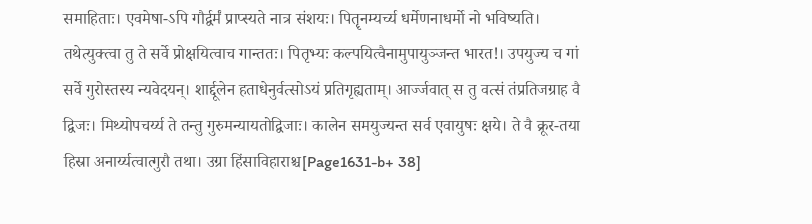समाहिताः। एवमेषा-ऽपि गौर्द्वर्मं प्राप्स्यते नात्र संशयः। पितॄनम्यर्च्य धर्मेणनाधर्मो नो भविष्यति। तथेत्युक्त्वा तु ते सर्वे प्रोक्षयित्वाच गान्ततः। पितृभ्यः कल्पयित्वैनामुपायुञ्जन्त भारत!। उपयुज्य च गां सर्वे गुरोस्तस्य न्यवेदयन्। शार्द्दूलेन हताधेनुर्वत्सोऽयं प्रतिगृह्यताम्। आर्ज्जवात् स तु वत्सं तंप्रतिजग्राह वै द्विजः। मिथ्योपचर्य्य ते तन्तु गुरुमन्यायतोद्विजाः। कालेन समयुज्यन्त सर्व एवायुषः क्षये। ते वै क्रूर-तया हिस्रा अनार्य्यत्वात्गुरौ तथा। उग्रा हिंसाविहाराश्च[Page1631-b+ 38]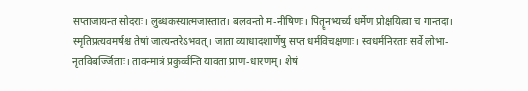सप्ताजायन्त सोदराः। लुब्धकस्यात्मजास्तात। बलवन्तो म-नीषिणः। पितॄनभ्यर्च्य धर्मेण प्रोक्षयित्वा च गान्तदा। स्मृतिप्रत्यवमर्षश्च तेषां जात्यन्तरेऽभवत्। जाता व्याधादशार्णेषु सप्त धर्मविचक्षणाः। स्वधर्मनिरताः सर्वे लोभा-नृतविबर्ज्जिताः। तावन्मात्रं प्रकुर्व्वन्ति यावता प्राण-धारणम्। शेषं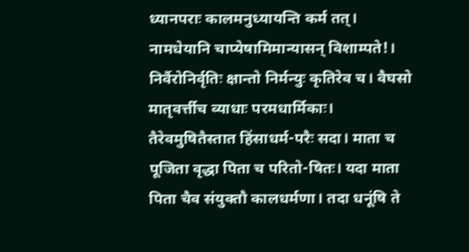ध्यानपराः कालमनुध्यायन्ति कर्म तत्। नामधेयानि चाप्येषामिमान्यासन् विशाम्पते!। निर्वैरोनिर्वृतिः क्षान्तो निर्मन्युः कृतिरेव च। वैघसो मातृवर्त्तीच व्याधाः परमधार्मिकाः। तैरेवमुषितैस्तात हिंसाधर्म-परैः सदा। माता च पूजिता वृद्धा पिता च परितो-षितः। यदा माता पिता चैव संयुक्तौ कालधर्मणा। तदा धनूंषि ते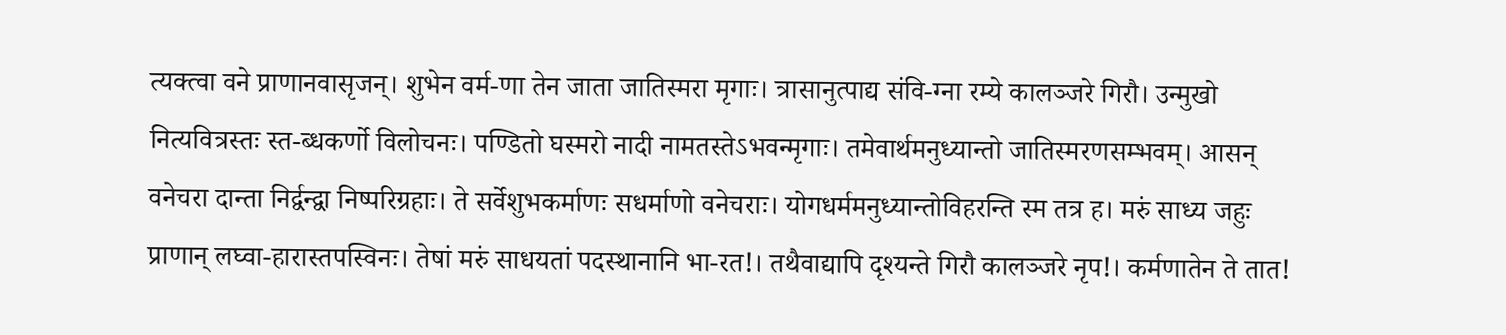त्यक्त्वा वने प्राणानवासृजन्। शुभेन वर्म-णा तेन जाता जातिस्मरा मृगाः। त्रासानुत्पाद्य संवि-ग्ना रम्ये कालञ्जरे गिरौ। उन्मुखो नित्यवित्रस्तः स्त-ब्धकर्णो विलोचनः। पण्डितो घस्मरो नादी नामतस्तेऽभवन्मृगाः। तमेवार्थमनुध्यान्तो जातिस्मरणसम्भवम्। आसन् वनेचरा दान्ता निर्द्वन्द्वा निष्परिग्रहाः। ते सर्वेशुभकर्माणः सधर्माणो वनेचराः। योगधर्ममनुध्यान्तोविहरन्ति स्म तत्र ह। मरुं साध्य जहुः प्राणान् लघ्वा-हारास्तपस्विनः। तेषां मरुं साधयतां पदस्थानानि भा-रत!। तथैवाद्यापि दृश्यन्ते गिरौ कालञ्जरे नृप!। कर्मणातेन ते तात!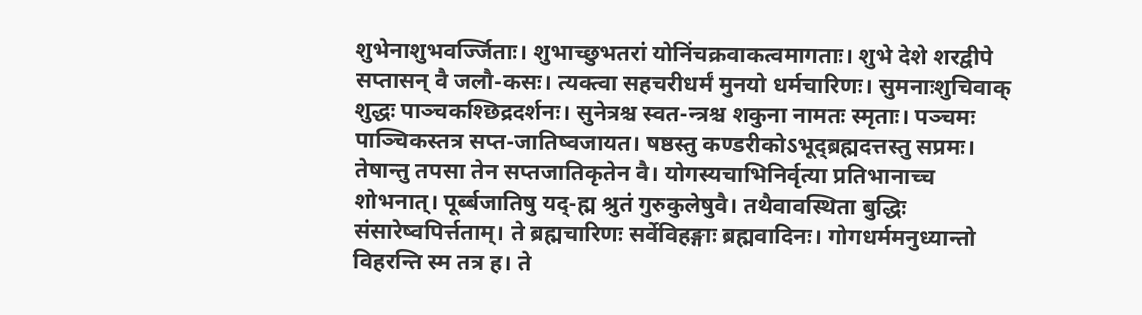शुभेनाशुभवर्ज्जिताः। शुभाच्छुभतरां योनिंचक्रवाकत्वमागताः। शुभे देशे शरद्वीपे सप्तासन् वै जलौ-कसः। त्यक्त्वा सहचरीधर्मं मुनयो धर्मचारिणः। सुमनाःशुचिवाक् शुद्धः पाञ्चकश्छिद्रदर्शनः। सुनेत्रश्च स्वत-न्त्रश्च शकुना नामतः स्मृताः। पञ्चमः पाञ्चिकस्तत्र सप्त-जातिष्वजायत। षष्ठस्तु कण्डरीकोऽभूद्ब्रह्मदत्तस्तु सप्रमः। तेषान्तु तपसा तेन सप्तजातिकृतेन वै। योगस्यचाभिनिर्वृत्या प्रतिभानाच्च शोभनात्। पूर्ब्बजातिषु यद्-ह्म श्रुतं गुरुकुलेषुवै। तथैवावस्थिता बुद्धिः संसारेष्वपिर्त्तताम्। ते ब्रह्मचारिणः सर्वेविहङ्गाः ब्रह्मवादिनः। गोगधर्ममनुध्यान्तो विहरन्ति स्म तत्र ह। ते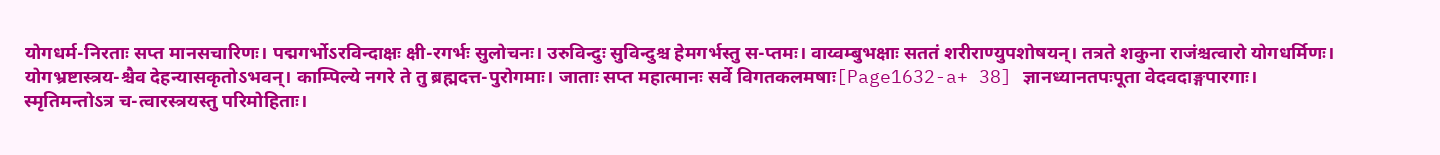योगधर्म-निरताः सप्त मानसचारिणः। पद्मगर्भोऽरविन्दाक्षः क्षी-रगर्भः सुलोचनः। उरुविन्दुः सुविन्दुश्च हेमगर्भस्तु स-प्तमः। वाय्वम्बुभक्षाः सततं शरीराण्युपशोषयन्। तत्रते शकुना राजंश्चत्वारो योगधर्मिणः। योगभ्रष्टास्त्रय-श्चैव देहन्यासकृतोऽभवन्। काम्पिल्ये नगरे ते तु ब्रह्मदत्त-पुरोगमाः। जाताः सप्त महात्मानः सर्वे विगतकलमषाः[Page1632-a+ 38] ज्ञानध्यानतपःपूता वेदवदाङ्गपारगाः। स्मृतिमन्तोऽत्र च-त्वारस्त्रयस्तु परिमोहिताः।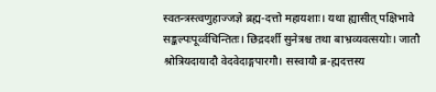स्वतन्त्रस्त्वणुहाज्जज्ञे ब्रह्म-दत्तो महायशाः। यथा ह्यासीत् पक्षिभावे सङ्कल्पःपूर्व्वचिन्तितः। छिद्रदर्शी सुनेत्रश्च तथा बाभ्रव्यवत्सयोः। जातौ श्रोत्रियदायादौ वेदवेदाङ्गपारगौ। सस्वायौ ब्र-ह्मदत्तस्य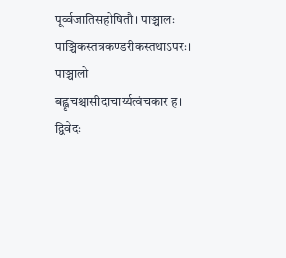पूर्व्वजातिसहोषितौ। पाञ्चालः पाञ्चिकस्तत्रकण्डरीकस्तथाऽपरः। पाञ्चालो बह्वृचश्चासीदाचार्य्यत्वंचकार ह। द्विवेदः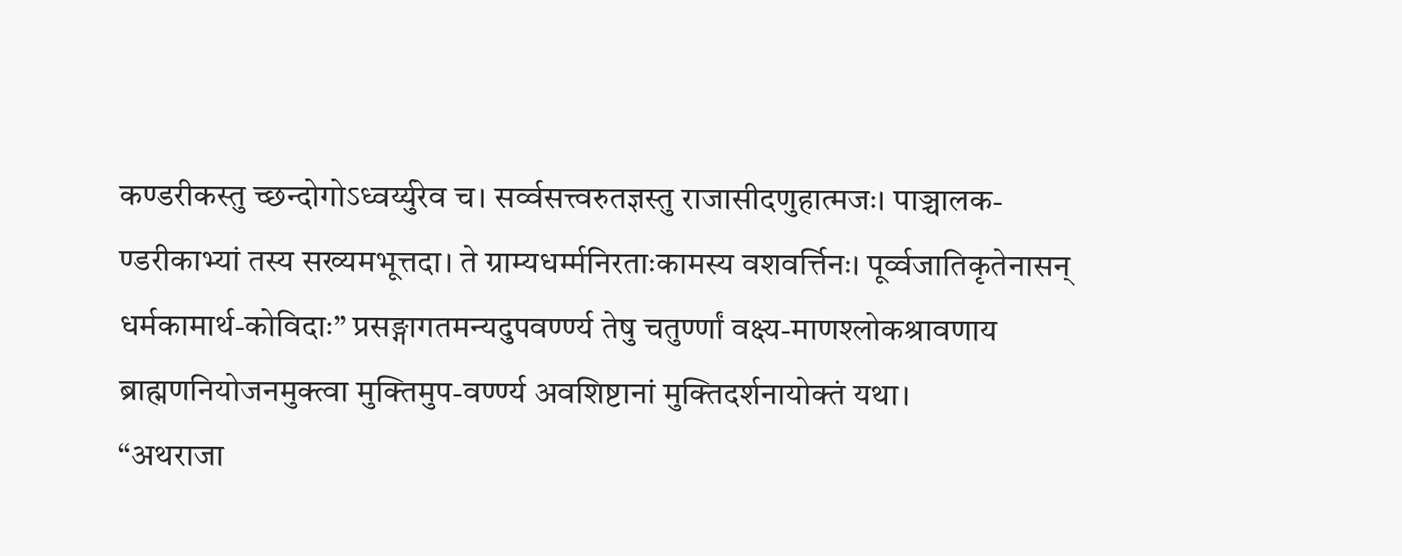कण्डरीकस्तु च्छन्दोगोऽध्वर्य्युरेव च। सर्व्वसत्त्वरुतज्ञस्तु राजासीदणुहात्मजः। पाञ्चालक-ण्डरीकाभ्यां तस्य सख्यमभूत्तदा। ते ग्राम्यधर्म्मनिरताःकामस्य वशवर्त्तिनः। पूर्व्वजातिकृतेनासन् धर्मकामार्थ-कोविदाः” प्रसङ्गागतमन्यदुपवर्ण्ण्य तेषु चतुर्ण्णां वक्ष्य-माणश्लोकश्रावणाय ब्राह्मणनियोजनमुक्त्वा मुक्तिमुप-वर्ण्ण्य अवशिष्टानां मुक्तिदर्शनायोक्तं यथा।
“अथराजा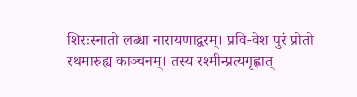शिरःस्नातो लब्धा नारायणाद्वरम्। प्रवि-वेश पुरं प्रोतो रथमारुह्य काञ्चनम्। तस्य रश्मीन्प्रत्यगृह्णात्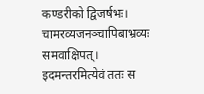कण्डरीको द्विजर्षभः। चामरव्यजनञ्चापिबाभ्रव्यः समवाक्षिपत्। इदमन्तरमित्येवं ततः स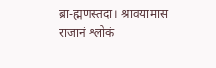ब्रा-ह्मणस्तदा। श्रावयामास राजानं श्लोकं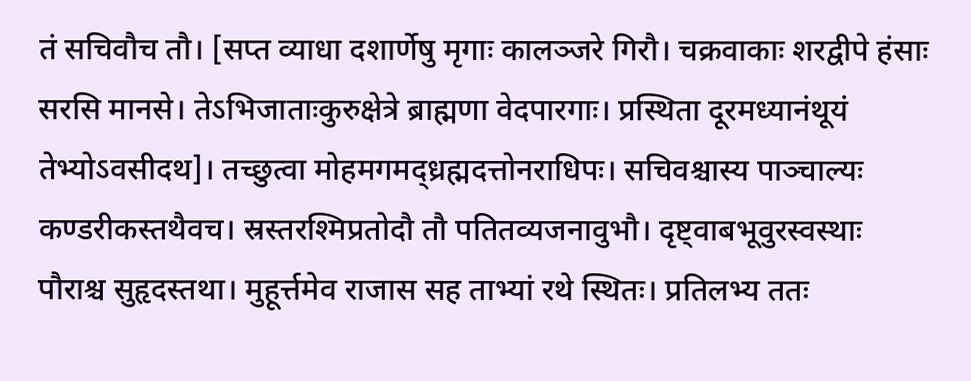तं सचिवौच तौ। [सप्त व्याधा दशार्णेषु मृगाः कालञ्जरे गिरौ। चक्रवाकाः शरद्वीपे हंसाः सरसि मानसे। तेऽभिजाताःकुरुक्षेत्रे ब्राह्मणा वेदपारगाः। प्रस्थिता दूरमध्यानंथूयं तेभ्योऽवसीदथ]। तच्छुत्वा मोहमगमद्ध्रह्मदत्तोनराधिपः। सचिवश्चास्य पाञ्चाल्यः कण्डरीकस्तथैवच। स्रस्तरश्मिप्रतोदौ तौ पतितव्यजनावुभौ। दृष्ट्वाबभूवुरस्वस्थाः पौराश्च सुहृदस्तथा। मुहूर्त्तमेव राजास सह ताभ्यां रथे स्थितः। प्रतिलभ्य ततः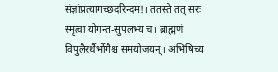संज्ञांप्रत्यागच्छदरिन्दम!। ततस्ते तत् सरः स्मृत्वा योगन्त-सुपलभ्य च। ब्राह्मणं विपुलैरर्थैर्भोगैश्च समयोजयन्। अभिषिच्य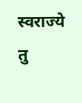स्वराज्ये तु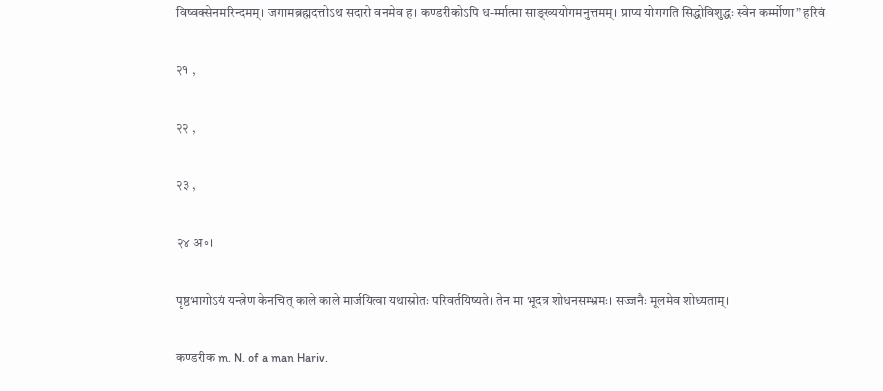विष्वक्सेनमरिन्दमम्। जगामब्रह्मदत्तोऽथ सदारो वनमेव ह। कण्डरीकोऽपि ध-र्म्मात्मा साङ्ख्ययोगमनुत्तमम्। प्राप्य योगगति सिद्धोविशुद्धः स्वेन कर्म्मोणा” हरिवं

२१ ,

२२ ,

२३ ,

२४ अ॰।

पृष्ठभागोऽयं यन्त्रेण केनचित् काले काले मार्जयित्वा यथास्रोतः परिवर्तयिष्यते। तेन मा भूदत्र शोधनसम्भ्रमः। सज्जनैः मूलमेव शोध्यताम्।

कण्डरीक m. N. of a man Hariv.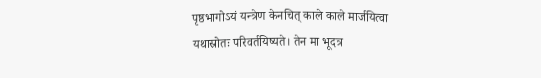पृष्ठभागोऽयं यन्त्रेण केनचित् काले काले मार्जयित्वा यथास्रोतः परिवर्तयिष्यते। तेन मा भूदत्र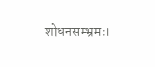शोधनसम्भ्रमः।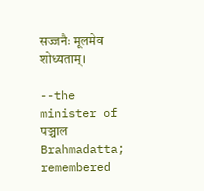सज्जनैः मूलमेव शोध्यताम्।

--the minister of पञ्चाल Brahmadatta; remembered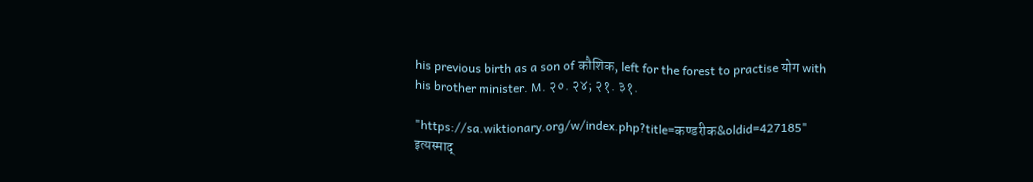his previous birth as a son of कौशिक, left for the forest to practise योग with his brother minister. M. २०. २४; २१. ३१.

"https://sa.wiktionary.org/w/index.php?title=कण्डरीक&oldid=427185" इत्यस्माद्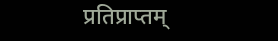प्रतिप्राप्तम्